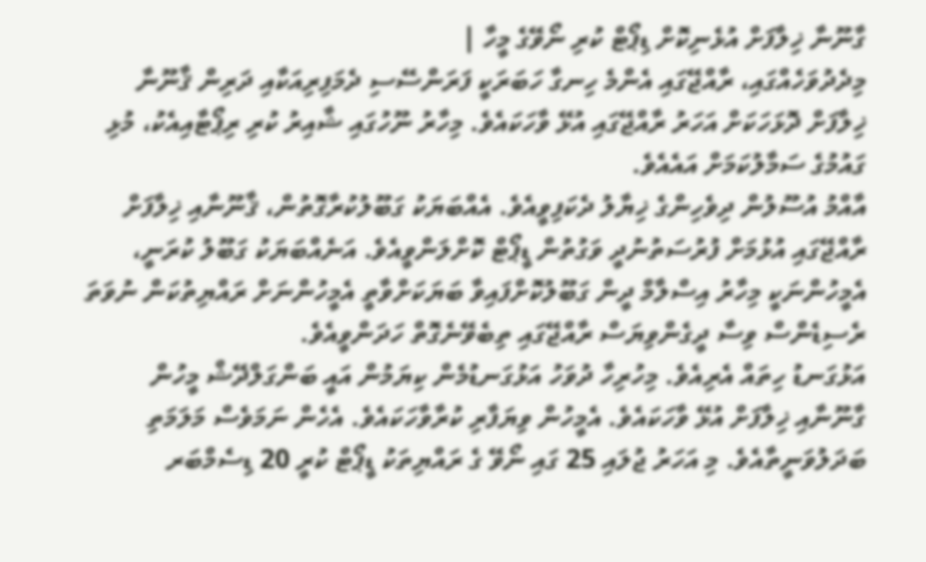ގާނޫނާ ޚިލާފަށް އުޅެނިކޮށް ޑިޕޯޓް ކުރި ނޯވޭގެ މީހާ |
މިދެދުވަހެއްގައި، ރާއްޖޭގައި އެންމެ ހިނގާ ހަބަރަކީ ފަރަންސޭސި ދެމަފިރިއަކާއި ދަރިން ޤާނޫނާ ޚިލާފަށް ދޮޅަހަކަށް އަހަރު ރާއްޖޭގައި އުޅޭ ވާހަކައެވެ. މިހާރު ނޫހުގައި ޝާއިރު ކުރި ރިޕޯޓާއިއެކު، މުޅި ގައުމުގެ ސަމާލުކަމަށް އައެއެވެ.
އާއްމު އުސޫލުން ދިވެހިންގެ ޚިޔާލު ދެކަފިވީއެވެ. އެއްބަޔަކު ގަބޫލުކުރާގޮތުން، ޤާނޫނާއި ޚިލާފަށް ރާއްޖޭގައި އުޅުމަށް ފުރުސަތުނުދީ ވަގުތުން ޑީޕޯޓް ކޮށްލަންވީއެވެ. އަނެއްބަޔަކު ގަބޫލު ކުރަނީ، އެމީހުންނަކީ މިހާރު އިސްލާމް ދީން ގަބޫލުކޮށްފައިވާ ބަޔަކަށްވާތީ އެމީހުންނަށް ރައްޔިތުކަން ނުވަތަ ރެސިޑެންސް ވިސާ ދީގެންވިޔަސް ރާއްޖޭގައި ތިބެވޭނެގޮތް ހަދަންވީއެވެ.
އަޅުގަނޑު ހިތައް އެރިއެވެ. މިހުރިހާ ދުވަހު އަޅުގަނޑުމެން ކިޔަމުން އައީ ބަންގަލްދޭޝް މީހުން ގާނޫނާއި ޚިލާފަށް އުޅޭ ވާހަކައެވެ. އެމީހުން ވިޔަފާރި ކުރާވާހަކައެވެ. އެހެން ނަމަވެސް މަލަމަތި ބަދަލުވަނީތާއެވެ. މި އަހަރު ޖުލައި 25 ގައި ނޯވޭ ގެ ރައްޔިތަކު ޑީޕޯޓް ކުރީ 20 ޑިސެމްބަރ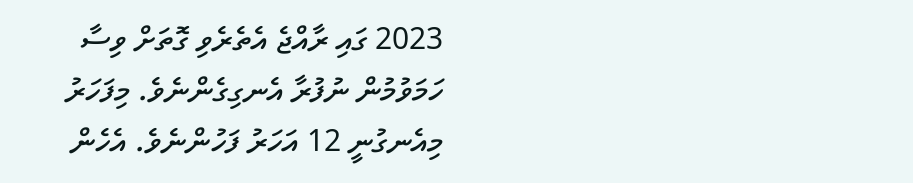2023 ގައި ރާއްޖެ އެތެރެވި ގޮތަށް ވިސާ ހަމަވުމުން ނުފުރާ އެނގިގެންނެވެ. މިފަހަރު މިއެނގުނީ 12 އަހަރު ފަހުންނެވެ. އެހެން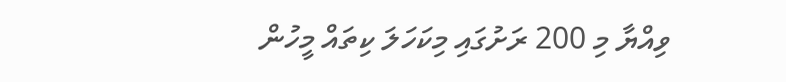ވިއްޔާ މި 200 ރަށުގައި މިކަހަލަ ކިތައް މީހުން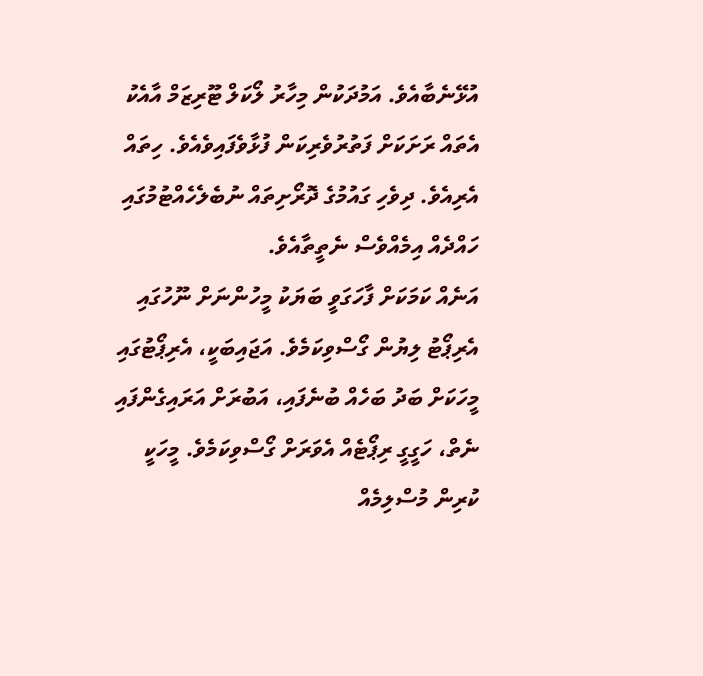އުޅޭނެބާއެވެ. އަމުދަކުން މިހާރު ލޯކަލް ޓޫރިޒަމް އާއެކު އެތައް ރަށަކަށް ފަތުރުވެރިކަން ފުޅާވެފައިވެއެވެ. ހިތައް އެރިއެވެ. ދިވެހި ގައުމުގެ ދޮރޯށިތައް ނުބެލެހެއްޓުމުގައި ހައްދެއް އިމެއްވެސް ނެތީތާއެވެ.
އަނެއް ކަމަކަށް ފާހަގަވީ ބަޔަކު މީހުންނަށް ނޫހުގައި އެރިޕޯޓު ލިޔުން ގޯސްވިކަމެވެ. އަޖައިބަކީ، އެރިޕޯޓުގައި މީހަކަށް ބަދު ބަހެއް ބުނެފައި، އަބުރަށް އަރައިގެންފައި ނެތް، ހަގީގީ ރިޕޯޓެއް އެވަރަށް ގޯސްވިކަމެވެ. މީހަކީ ކުރިން މުސްލިމެއް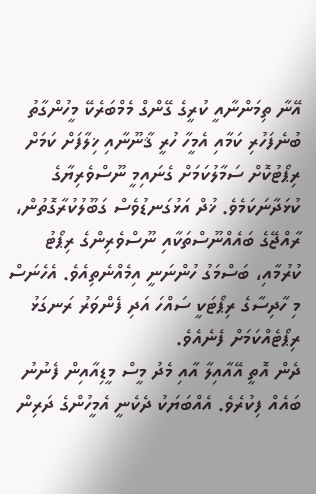އޭނާ ތިމަންނާއީ ކުރީގެ ގޭންގް މެމްބަރެކޭ މީހުންގާތު ބުނެފަހުރި ކަމާއި އެމީހާ ހުރީ ޤާނޫނާއި ޚިލާފަށް ކަމަށް ރިޕޯޓުކޮށް ސަމާލުކަމަށް ގެނައިމީ ނޫސްވެރިޔާގެ ކުޅަދާނަކަމެވެ. ޚުދް އަޅުގަނޑުވެސް ގަބޫލުކުރާގޮތުން، ރާއްޖޭގެ ބައެއްނޫސްތަކާއި ނޫސްވެރިންގެ ރިޕޯޓު ކުރުމާއި، ބަސްމަގު ހުންނަނީ އިމެއްނެތިއެވެ. އެހެނަސް މި ހާދިސާގެ ރިޕޯޓަކީ ސައްހަ އަދި ފެންވަރު ރަނގަޅު ރިޕޯޓެއްކަމަށް ފެނެއެވެ.
ދެން އޮތީ އޭއާއިލާ އާއި މެދު މީސް މީޑިއާއިން ފެނުނު ބައެއް ފިކުރެވެ. އެއްބަޔަކު ދެކެނީ އެމީހުންގެ ދަރިން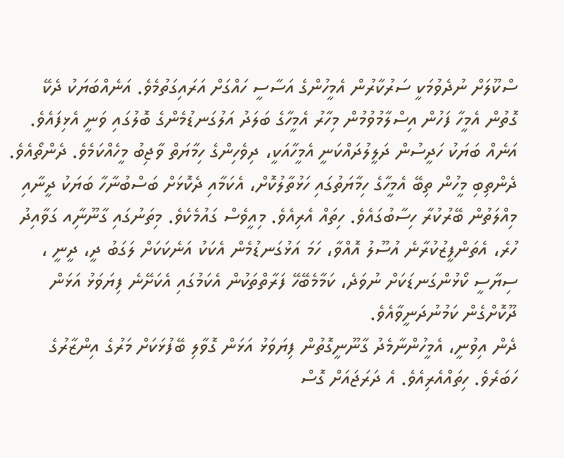ސްކޫލަށް ނުދެވުމަކީ ސަރުކާރުން އެމީހުންގެ އަސާސީ ހައްގަށް އަރައިގަތުމެވެ. އަނެއްބަޔަކު ދެކޭ ގޮތުން އެމީހާ ފަހުން އިސްލާމުވުމުން މިހާރު އެމީހާގެ ބަލަދު އަލުގަނޑުމެންގެ ބޮލުގައި ވަނީ އެޅިފައެވެ. އަނެއް ބަޔަކު ހަދީސުން ދަލީލުދައްކަނީ އެމީހާއަކީ، ދިވެހިންގެ ހިމާޔަތް ވާޖިބު މީހެއްކަމެވެ. ދެންތޯއެވެ. ދެންތިބި މީހުން ތިބޭ އެމީހާގެ ހިމާޔަތުގައި ހަޅުތާލުކޮށް، އެކަމާއި ދެކޮޅަށް ބަސްބުނާހާ ބަޔަކު ދީނާއި މިއްލަތުން ބޭރުކުރާ ހިސާބުގައެވެ. ހިތައް އެރިއެވެ. މިއީވެސް ގައުމެކެވެ. މިތަނުގައި ގާނޫނާިއ ގަވާއިދު ހުރެ، އެތަންފީޒުކުރާނެ އުސޫލު އޮއްވާ، ހަމަ އަޅުގަނޑުމެން އެކަކު އަނެކަކަށް ލަގަބު ދީ، ދީނީ ، ސިޔާސީ ކޯޅުންގަނޑަކަށް ނުވަދެ، ކަމާމެބޭހޭ ފަރާތްތަކުން އެކަމުގައި އެކަށޭނެ ފިޔަވަޅު އަޅަން ދޫކޮށްގެން ކަމުނުދަނީވާއެވެ.
ދެން އިވުނީ، އެމީހުންނާމެދު ގާނޫނީގޮތުން ފިޔަވަޅު އަޅަން ގޮވާލި ބޭފުޅަކަށް މަރުގެ އިންޒާރުގެ ހަބަރެވެ. ހިތައްއެރިއެވެ. އެ ދަރަޖައަށް ގޮސް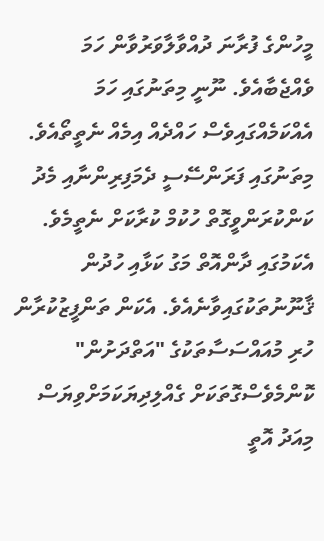މީހުންގެ ފުރާނަ ދުއްވާލާވަރުވާން ހަމަ ވެއްޖެބާއެވެ. ނޫނީ މިތަނުގައި ހަމަ އެއްކަމެއްގައިވެސް ހައްދެއް އިމެއް ނެތީތޯއެވެ.
މިތަނުގައި ފަރަންސޭސީ ދެމަފިރިންނާއި މެދު ކަންކުރަންވީގޮތް ހުކުމް ކުރާކަށް ނެތީމެވެ. އެކަމުގައި ދާންއޮތް މަގު ކަޅާއި ހުދުން ޤާނޫނުތަކުގައިވާނެއެވެ. އެކަން ތަންފީޒުކުރާން ހުރި މުއައްސަސާތަކުގެ "އަތްދަށުން" ކޮންމެވެސްގޮތަކަށް ގެއްލިދިޔަކަމަށްވިޔަސް މިއަދު އޮތީ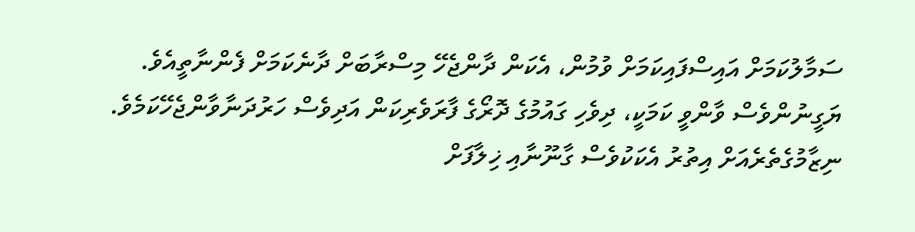ސަމާލުކަމަށް އައިސްފައިކަމަށް ވުމުން، އެކަން ދާންޖެހޭ މިސްރާބަށް ދާނެކަމަށް ފެންނާތީއެވެ.
ޔަގީނުންވެސް ވާންވީ ކަމަކީ، ދިވެހި ގައުމުގެ ދޮރޯގެ ފާރަވެރިކަން އަދިވެސް ހަރުދަނާވާންޖެހޭކަމެވެ. ނިޒާމުގެތެރެއަށް އިތުރު އެކަކުވެސް ގާނޫނާއި ޚިލާފަށް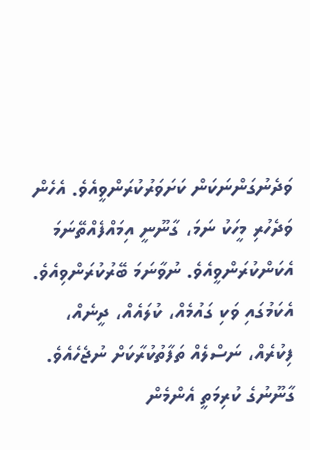ވަދެނުގަންނަކަން ކަށަވަރުކުރަންވީއެވެ. އެހެން ވަދެހުރި މީހަކު ނަމަ، ގާނޫނީ އިމައްފެއްތޭނަމަ އެކަންކުރަންވީއެވެ. ނުވާނަމަ ބޭރުކުރަންވިއެވެ. އެކަމުގައި ވަކި ގައުމެއް، ކުލައެއް، ދީނެއް، ފިކުރެއް، ނަސްލެއް ތަފާތުކުރާކަށް ނުޖެހެއެވެ. ގާނޫނުގެ ކުރިމަތީ އެންމެން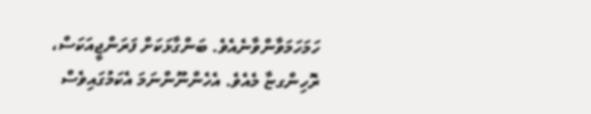ހަމަހަމަވާންވާނެއެވެ. ބަންގާޅަކަށް ފަރަންޖީއަކަސް، ރޮހިންގޏާ މެއެވެ. އެހެންނޫންނަމަ އެކަމުގައިވެސް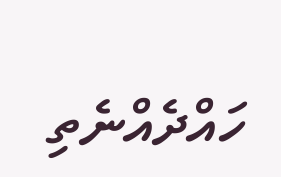ހައްދެއްނެތި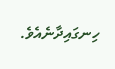ހިނގައިދާނެއެވެ.